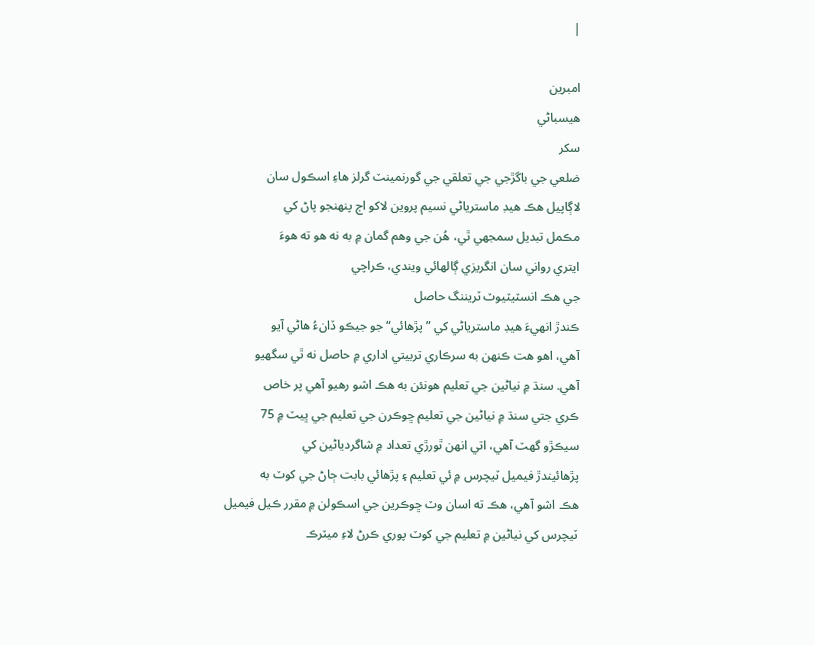|

امبرين
هيسباڻي
سکر
ضلعي جي باگڙجي جي تعلقي جي گورنمينٽ گرلز هاءِ اسڪول سان
لاڳاپيل هڪ هيڊ ماسترياڻي نسيم پروين لاکو اڄ پنهنجو پاڻ کي
مڪمل تبديل سمجهي ٿي، هُن جي وهم گمان ۾ به نه هو ته هوءَ
ايتري رواني سان انگريزي ڳالهائي ويندي، ڪراچي
جي هڪ انسٽيٽيوٽ ٽريننگ حاصل
ڪندڙ انهيءَ هيڊ ماسترياڻي کي ”پڙهائي“ جو جيڪو ڏانءُ هاڻي آيو
آهي، اهو هت ڪنهن به سرڪاري تربيتي اداري ۾ حاصل نه ٿي سگهيو
آهي. سنڌ ۾ نياڻين جي تعليم هونئن به هڪ اشو رهيو آهي پر خاص
ڪري جتي سنڌ ۾ نياڻين جي تعليم ڇوڪرن جي تعليم جي ڀيٽ ۾ 75
سيڪڙو گهٽ آهي، اتي انهن ٿورڙي تعداد ۾ شاگردياڻين کي
پڙهائيندڙ فيميل ٽيچرس ۾ ئي تعليم ۽ پڙهائي بابت ڄاڻ جي کوٽ به
هڪ اشو آهي، هڪ ته اسان وٽ ڇوڪرين جي اسڪولن ۾ مقرر ڪيل فيميل
ٽيچرس کي نياڻين ۾ تعليم جي کوٽ پوري ڪرڻ لاءِ ميٽرڪ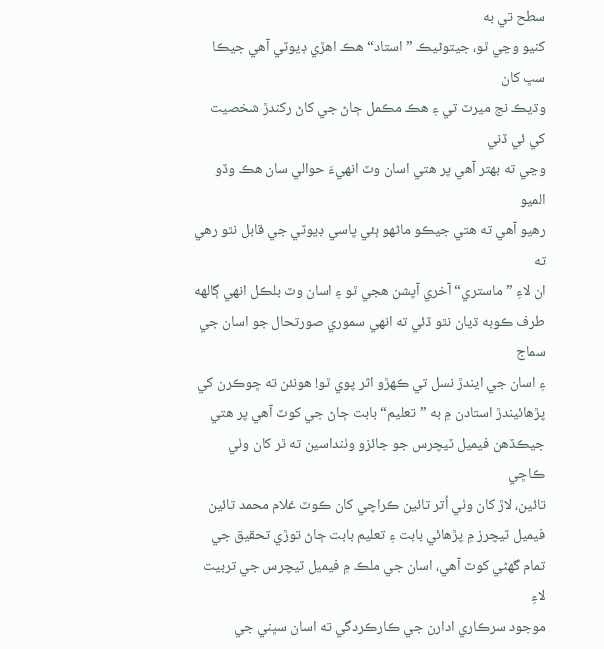سطح تي به
کنيو وڃي ٿو، جيتوڻيڪ ”استاد“ هڪ اهڙي ڊيوٽي آهي جيڪا سڀ کان
وڌيڪ نج ميرٽ تي ۽ هڪ مڪمل ڄاڻ جي کاڻ رکندڙ شخصيت کي ئي ڏني
وڃي ته بهتر آهي پر هتي اسان وٽ انهيءَ حوالي سان هڪ وڏو الميو
رهيو آهي ته هتي جيڪو ماڻهو ٻئي پاسي ڊيوٽي جي قابل نٿو رهي ته
ان لاءِ ”ماستري“ آخري آپشن هجي ٿو ۽ اسان وٽ بلڪل انهي ڳالهه
طرف ڪوبه ڌيان نٿو ڏئي ته انهي سموري صورتحال جو اسان جي سماج
۽ اسان جي ايندڙ نسل تي ڪهڙو اثر پوي ٿو! هونئن ته ڇوڪرن کي
پڙهائيندڙ استادن ۾ به ”تعليم“ بابت ڄاڻ جي کوٽ آهي پر هتي
جيڪڏهن فيميل ٽيچرس جو جائزو وٺنداسين ته ٿر کان وٺي ڪاڇي
تائين، لاڙ کان وٺي اُتر تائين ڪراچي کان ڪوٽ غلام محمد تائين
فيميل ٽيچرز ۾ پڙهائي بابت ۽ تعليم بابت ڄاڻ توڙي تحقيق جي
تمام گهڻي کوٽ آهي، اسان جي ملڪ ۾ فيميل ٽيچرس جي تربيت لاءِ
موجود سرڪاري ادارن جي ڪارڪردگي ته اسان سڀني جي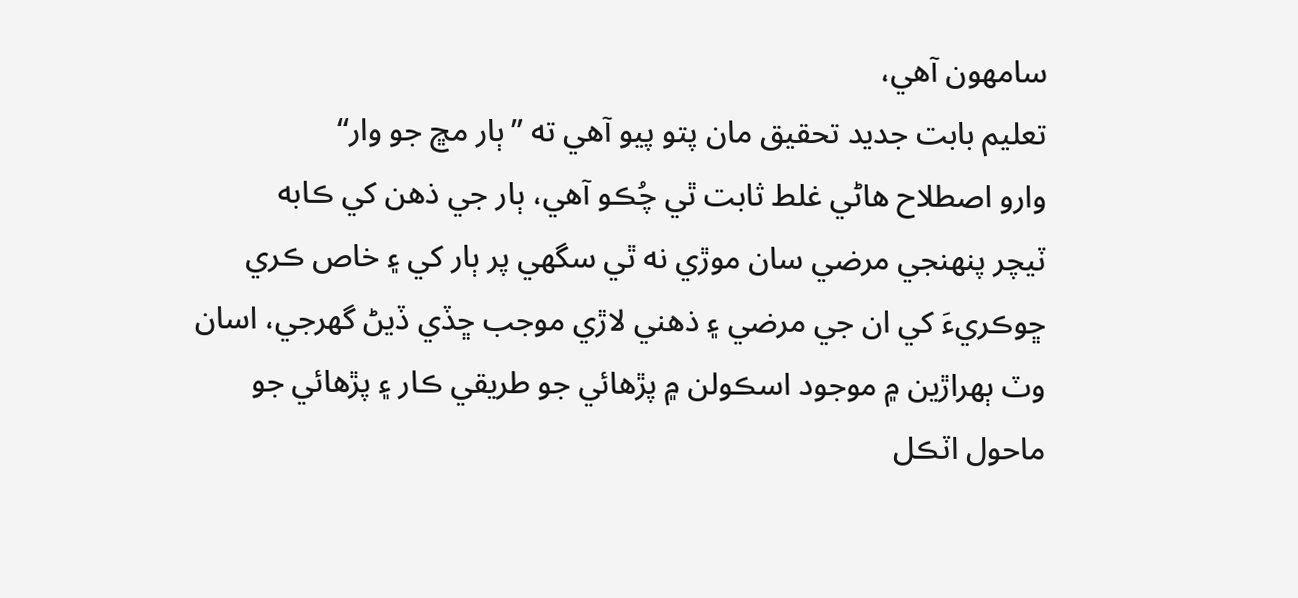سامهون آهي،
تعليم بابت جديد تحقيق مان پتو پيو آهي ته ”ٻار مڇ جو وار“
وارو اصطلاح هاڻي غلط ثابت ٿي چُڪو آهي، ٻار جي ذهن کي ڪابه
ٽيچر پنهنجي مرضي سان موڙي نه ٿي سگهي پر ٻار کي ۽ خاص ڪري
ڇوڪريءَ کي ان جي مرضي ۽ ذهني لاڙي موجب ڇڏي ڏيڻ گهرجي، اسان
وٽ ٻهراڙين ۾ موجود اسڪولن ۾ پڙهائي جو طريقي ڪار ۽ پڙهائي جو
ماحول اٽڪل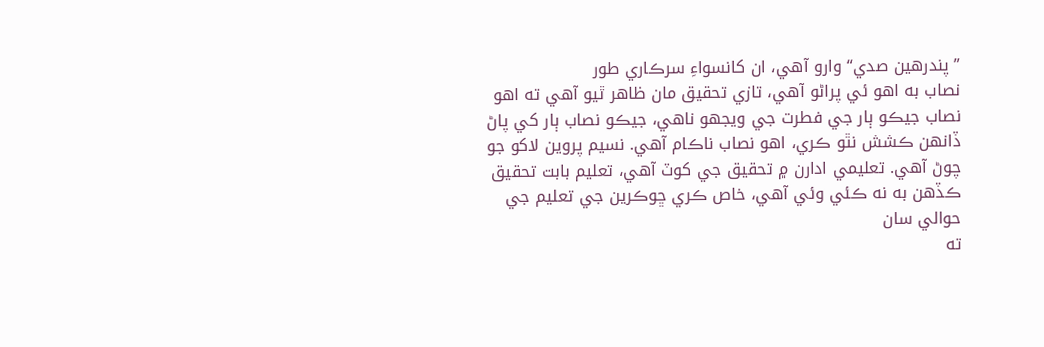”پندرهين صدي“ وارو آهي، ان کانسواءِ سرڪاري طور
نصاب به اهو ئي پراڻو آهي، تازي تحقيق مان ظاهر ٿيو آهي ته اهو
نصاب جيڪو ٻار جي فطرت جي ويجهو ناهي، جيڪو نصاب ٻار کي پاڻ
ڏانهن ڪشش نٿو ڪري، اهو نصاب ناڪام آهي. نسيم پروين لاکو جو
چوڻ آهي. تعليمي ادارن ۾ تحقيق جي کوٽ آهي، تعليم بابت تحقيق
ڪڏهن به نه ڪئي وئي آهي، خاص ڪري ڇوڪرين جي تعليم جي حوالي سان
ته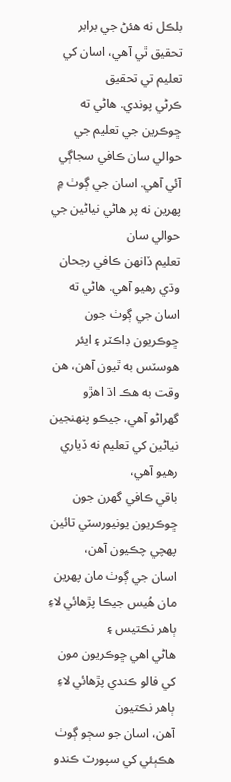بلڪل نه هئڻ جي برابر تحقيق ٿي آهي، اسان کي تعليم تي تحقيق
ڪرڻي پوندي. هاڻي ته ڇوڪرين جي تعليم جي حوالي سان ڪافي سجاڳي
آئي آهي. اسان جي ڳوٺ ۾ پهرين نه پر هاڻي نياڻين جي حوالي سان
تعليم ڏانهن ڪافي رجحان وڌي رهيو آهي. هاڻي ته اسان جي ڳوٺ جون
ڇوڪريون ڊاڪٽر ۽ ايئر هوسٽس به ٿيون آهن، هن وقت به هڪ اڌ اهڙو
گهراڻو آهي، جيڪو پنهنجين نياڻين کي تعليم نه ڏياري رهيو آهي،
باقي ڪافي گهرن جون ڇوڪريون يونيورسٽي تائين پهچي چڪيون آهن،
اسان جي ڳوٺ مان پهرين مان هُيس جيڪا پڙهائي لاءِ ٻاهر نڪتيس ۽
هاڻي اهي ڇوڪريون مون کي فالو ڪندي پڙهائي لاءِ ٻاهر نڪتيون
آهن، اسان جو سڄو ڳوٺ هڪٻئي کي سپورٽ ڪندو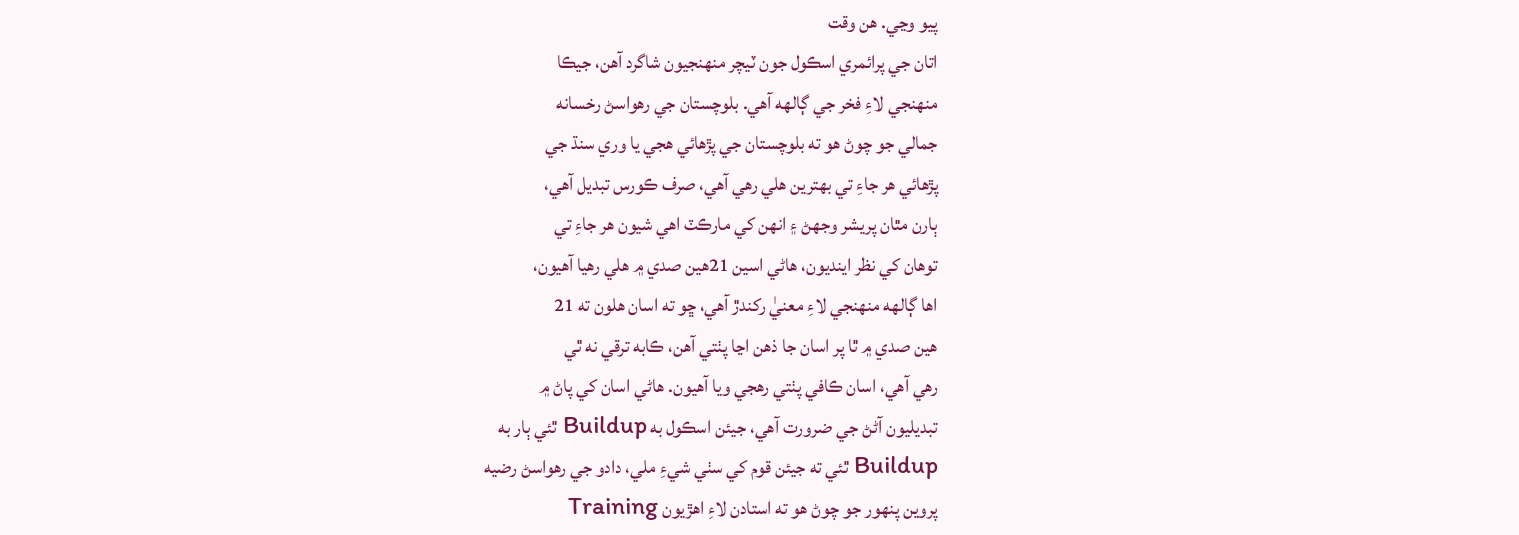پيو وڃي. هن وقت
اتان جي پرائمري اسڪول جون ٽيچر منهنجيون شاگرد آهن، جيڪا
منهنجي لاءِ فخر جي ڳالهه آهي. بلوچستان جي رهواسڻ رخسانه
جمالي جو چوڻ هو ته بلوچستان جي پڙهائي هجي يا وري سنڌ جي
پڙهائي هر جاءِ تي بهترين هلي رهي آهي، صرف ڪورس تبديل آهي،
ٻارن مٿان پريشر وجهڻ ۽ انهن کي مارڪٽ اهي شيون هر جاءِ تي
توهان کي نظر اينديون، هاڻي اسين 21هين صدي ۾ هلي رهيا آهيون،
اها ڳالهه منهنجي لاءِ معنيٰ رکندڙ آهي، ڇو ته اسان هلون ته 21
هين صدي ۾ ٿا پر اسان جا ذهن اڃا پٺتي آهن، ڪابه ترقي نه ٿي
رهي آهي، اسان ڪافي پٺتي رهجي ويا آهيون. هاڻي اسان کي پاڻ ۾
تبديليون آڻڻ جي ضرورت آهي، جيئن اسڪول به Buildup ٿئي ٻار به
Buildup ٿئي ته جيئن قوم کي سٺي شيءِ ملي، دادو جي رهواسڻ رضيه
پروين پنهور جو چوڻ هو ته استادن لاءِ اهڙيون Training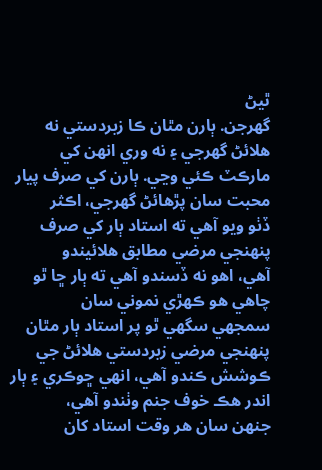ٿيڻ
گهرجن. ٻارن مٿان ڪا زبردستي نه هلائڻ گهرجي ۽ نه وري انهن کي
مارڪٽ ڪئي وڃي. ٻارن کي صرف پيار محبت سان پڙهائڻ گهرجي، اڪثر
ڏٺو ويو آهي ته استاد ٻار کي صرف پنهنجي مرضي مطابق هلائيندو
آهي، اهو نه ڏسندو آهي ته ٻار ڇا ٿو چاهي هو ڪهڙي نموني سان
سمجهي سگهي ٿو پر استاد ٻار مٿان پنهنجي مرضي زبردستي هلائڻ جي
ڪوشش ڪندو آهي، انهي ڇوڪري ۽ ٻار اندر هڪ خوف جنم وٺندو آهي،
جنهن سان هر وقت استاد کان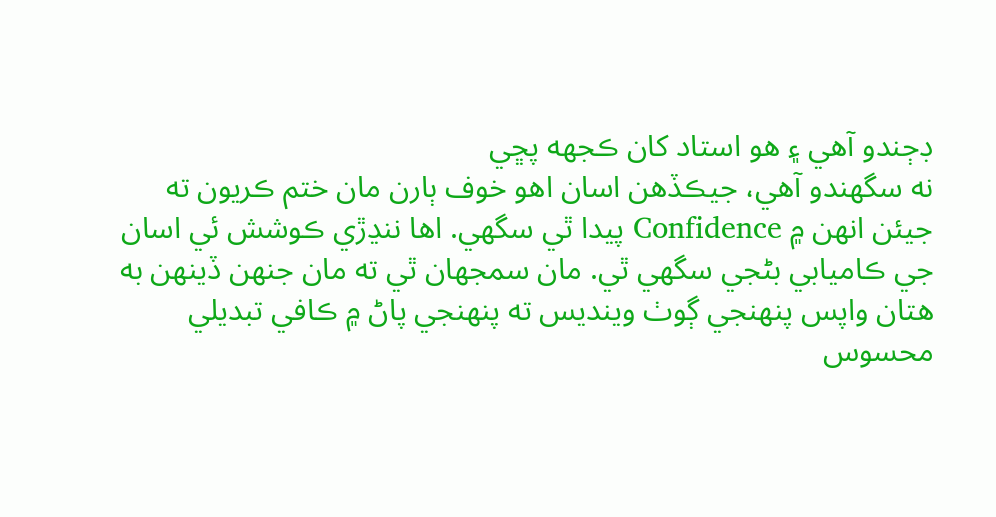ڊڄندو آهي ۽ هو استاد کان ڪجهه پڇي
نه سگهندو آهي، جيڪڏهن اسان اهو خوف ٻارن مان ختم ڪريون ته
جيئن انهن ۾ Confidence پيدا ٿي سگهي. اها ننڍڙي ڪوشش ئي اسان
جي ڪاميابي بڻجي سگهي ٿي. مان سمجهان ٿي ته مان جنهن ڏينهن به
هتان واپس پنهنجي ڳوٺ وينديس ته پنهنجي پاڻ ۾ ڪافي تبديلي
محسوس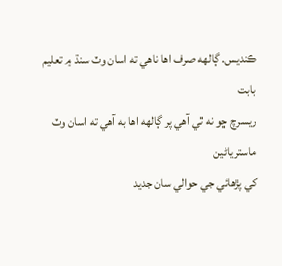ڪنديس. ڳالهه صرف اها ناهي ته اسان وٽ سنڌ ۾ تعليم بابت
ريسرچ ڇو نه ٿي آهي پر ڳالهه اها به آهي ته اسان وٽ ماسترياڻين
کي پڙهائي جي حوالي سان جديد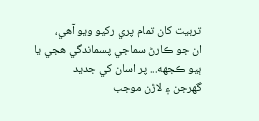تربيت کان تمام پري رکيو ويو آهي،
ان جو ڪارڻ سماجي پسماندگي هجي يا ٻيو ڪجهه... پر اسان کي جديد
گهرجن ۽ لاڙن موجب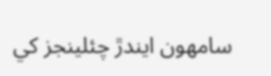سامهون ايندڙ چئلينجز کي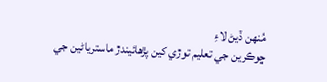مُنهن ڏيڻ لاءِ
ڇوڪرين جي تعليم توڙي کين پڙهائيندڙ ماسترياڻين جي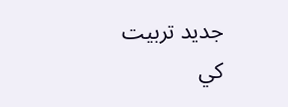جديد تربيت
کي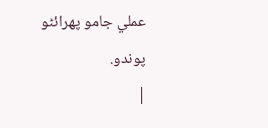عملي جامو پهرائڻو پوندو.
|